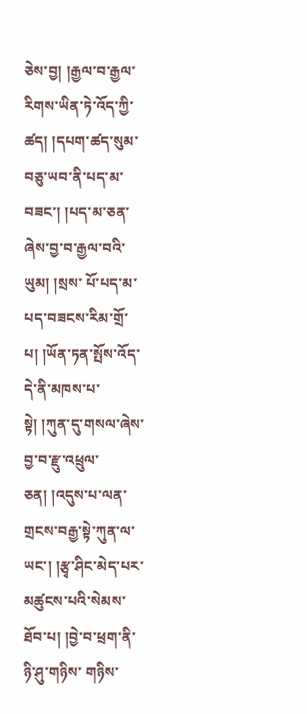ཅེས་བྱ། །རྒྱལ་བ་རྒྱལ་རིགས་ཡིན་ཏེ་འོད་ཀྱི་ཚད། །དཔག་ཚད་སུམ་བཅུ་ཡབ་ནི་པད་མ་བཟང་། །པད་མ་ཅན་ཞེས་བྱ་བ་རྒྱལ་བའི་ཡུམ། །སྲས་ པོ་པད་མ་པད་བཟངས་རིམ་གྲོ་པ། །ཡོན་ཏན་སྤོས་འོད་དེ་ནི་མཁས་པ་སྟེ། །ཀུན་དུ་གསལ་ཞེས་བྱ་བ་རྫུ་འཕྲུལ་ཅན། །འདུས་པ་ལན་གྲངས་བརྒྱ་སྟེ་ཀུན་ལ་ཡང་། །རྩྭ་ཤིང་མེད་པར་མཚུངས་པའི་སེམས་ཐོབ་པ། །བྱེ་བ་ཕྲག་ནི་ཉི་ཤུ་གཉིས་ གཉིས་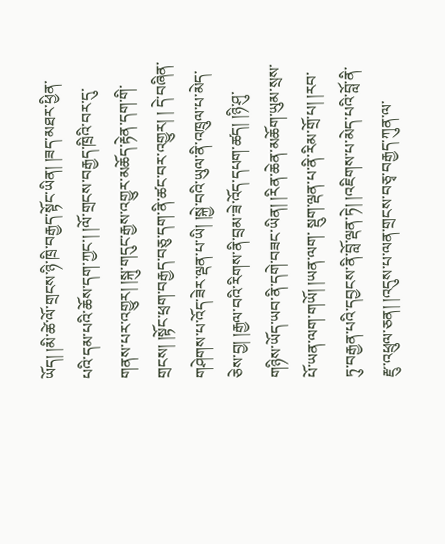ཡོད། །མི་ཚེ་ལོ་གྲངས་ཉི་ཁྲི་བརྒྱད་སྟོང་ཡིན། །ཟད་མཐར་ཕྱིན་པའི་དམ་པའི་ཆོས་དག་ཀྱང་། །ལོ་གྲངས་བརྒྱད་ཁྲིའི་བར་དུ་གནས་པར་འགྱུར། །སྐུ་གདུང་རྒྱས་འགྱུར་མཆོད་རྟེན་དག་གི་གྲངས། །སྟོང་ཕྲག་བརྒྱད་བཅུ་དག་ནི་ཚང་བར་འགྱུར། ། དེ་བཞིན་གཤེགས་པ་འོད་ཟེར་ལྡན་པ་ཡི། །སྐྱེ་བའི་ཡུལ་ནི་འཁྲུལ་པ་མེད་ཅེས་བྱ། །རྒྱལ་བའི་རིགས་ནི་བྲམ་ཟེ་འོད་དཔག་ཚད། །ཉི་ཤུ་གཉིས་ཡོད་ཡབ་ནི་དགེ་བཟང་ཡིན། །རིན་ཆེན་མཆོག་ཡུམ་སྲས་པོ་ཡན་ལག་གཡོ། །ཡན་ལག་ སྡུག་ལྡན་པ་ནི་རིམ་གྲོ་པ། །རབ་ཏུ་བརྒྱན་པའི་དབྱངས་ནི་བློ་ལྡན་ཏེ། །འཇིགས་པ་མེད་པའི་བློ་ནི་རྫུ་འཕྲུལ་ཅན། །འདུས་པ་ལན་གྲངས་བཅྭ་བརྒྱད་ཀུན་ལ་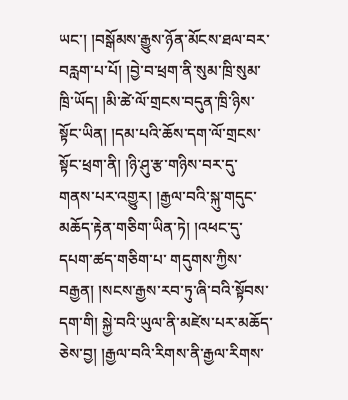ཡང་། །བསྒོམས་རྒྱུས་ཉོན་མོངས་ཐལ་བར་བརླག་པ་པོ། །བྱེ་བ་ཕྲག་ནི་སུམ་ཁྲི་སུམ་ ཁྲི་ཡོད། །མི་ཚེ་ལོ་གྲངས་བདུན་ཁྲི་ཉིས་སྟོང་ཡིན། །དམ་པའི་ཆོས་དག་ལོ་གྲངས་སྟོང་ཕྲག་ནི། །ཉི་ཤུ་རྩ་གཉིས་བར་དུ་གནས་པར་འགྱུར། །རྒྱལ་བའི་སྐུ་གདུང་མཆོད་རྟེན་གཅིག་ཡིན་ཏེ། །འཕང་དུ་དཔག་ཚད་གཅིག་པ་ གདུགས་ཀྱིས་བརྒྱན། །སངས་རྒྱས་རབ་ཏུ་ཞི་བའི་སྟོབས་དག་གི། སྐྱེ་བའི་ཡུལ་ནི་མཛེས་པར་མཆོད་ཅེས་བྱ། །རྒྱལ་བའི་རིགས་ནི་རྒྱལ་རིགས་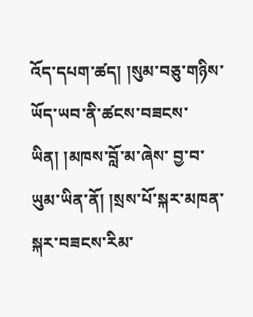འོད་དཔག་ཚད། །སུམ་བཅུ་གཉིས་ཡོད་ཡབ་ནི་ཚངས་བཟངས་ཡིན། །མཁས་བློ་མ་ཞེས་ བྱ་བ་ཡུམ་ཡིན་ནོ། །སྲས་པོ་སྐར་མཁན་སྐར་བཟངས་རིམ་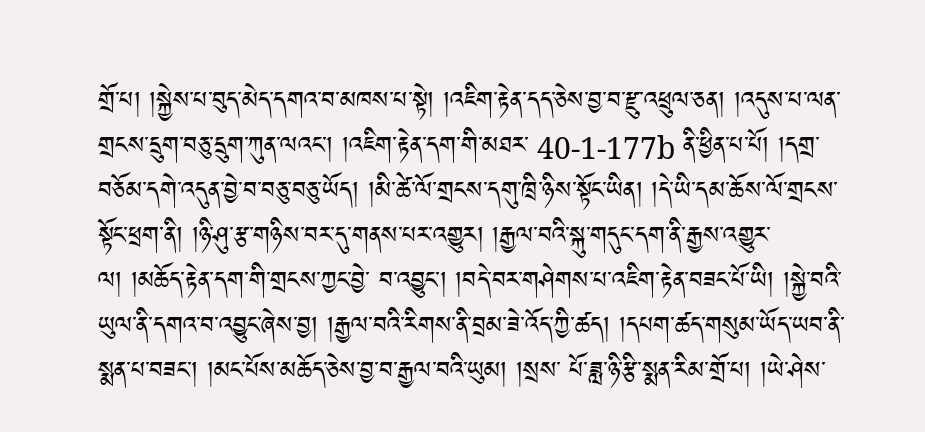གྲོ་པ། །སྐྱེས་པ་བུད་མེད་དགའ་བ་མཁས་པ་སྟེ། །འཇིག་རྟེན་དད་ཅེས་བྱ་བ་རྫུ་འཕྲུལ་ཅན། །འདུས་པ་ལན་གྲངས་དྲུག་བཅུ་དྲུག་ཀུན་ལའང་། །འཇིག་རྟེན་དག་གི་མཐར་ 40-1-177b ནི་ཕྱིན་པ་པོ། །དགྲ་བཅོམ་དགེ་འདུན་བྱེ་བ་བཅུ་བཅུ་ཡོད། །མི་ཚེ་ལོ་གྲངས་དགུ་ཁྲི་ཉིས་སྟོང་ཡིན། །དེ་ཡི་དམ་ཆོས་ལོ་གྲངས་སྟོང་ཕྲག་ནི། །ཉི་ཤུ་རྩ་གཉིས་བར་དུ་གནས་པར་འགྱུར། །རྒྱལ་བའི་སྐུ་གདུང་དག་ནི་རྒྱས་འགྱུར་ལ། །མཆོད་རྟེན་དག་གི་གྲངས་ཀྱང་བྱེ་ བ་འབྱུང་། །བདེ་བར་གཤེགས་པ་འཇིག་རྟེན་བཟང་པོ་ཡི། །སྐྱེ་བའི་ཡུལ་ནི་དགའ་བ་འབྱུང་ཞེས་བྱ། །རྒྱལ་བའི་རིགས་ནི་བྲམ་ཟེ་འོད་ཀྱི་ཚད། །དཔག་ཚད་གསུམ་ཡོད་ཡབ་ནི་སྨན་པ་བཟང་། །མང་པོས་མཆོད་ཅེས་བྱ་བ་རྒྱལ་བའི་ཡུམ། །སྲས་ པོ་ཟླ་ཉི་རྩི་སྨན་རིམ་གྲོ་པ། །ཡེ་ཤེས་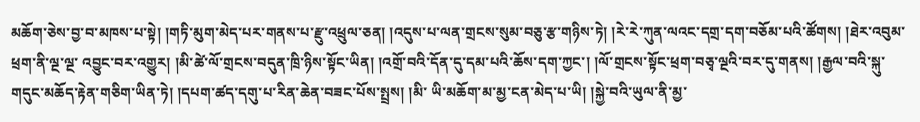མཆོག་ཅེས་བྱ་བ་མཁས་པ་སྟེ། །གཏི་མུག་མེད་པར་གནས་པ་རྫུ་འཕྲུལ་ཅན། །འདུས་པ་ལན་གྲངས་སུམ་བཅུ་རྩ་གཉིས་ཏེ། །རེ་རེ་ཀུན་ལའང་དགྲ་དག་བཅོམ་པའི་ཚོགས། །ཐེར་འབུམ་ཕྲག་ནི་ལྔ་ལྔ་ འབྱུང་བར་འགྱུར། །མི་ཚེ་ལོ་གྲངས་བདུན་ཁྲི་ཉིས་སྟོང་ཡིན། །འགྲོ་བའི་དོན་དུ་དམ་པའི་ཆོས་དག་ཀྱང་། །ལོ་གྲངས་སྟོང་ཕྲག་བཅྭ་ལྔའི་བར་དུ་གནས། །རྒྱལ་བའི་སྐུ་གདུང་མཆོད་རྟེན་གཅིག་ཡིན་ཏེ། །དཔག་ཚད་དགུ་པ་རིན་ཆེན་བཟང་པོས་སྤྲས། །མི་ ཡི་མཆོག་མ་མྱ་ངན་མེད་པ་ཡི། །སྐྱེ་བའི་ཡུལ་ནི་མྱ་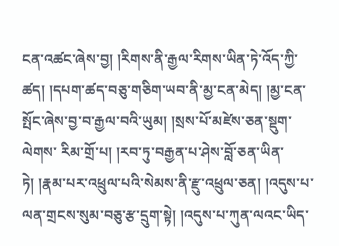ངན་འཚང་ཞེས་བྱ། །རིགས་ནི་རྒྱལ་རིགས་ཡིན་ཏེ་འོད་ཀྱི་ཚད། །དཔག་ཚད་བཅུ་གཅིག་ཡབ་ནི་མྱ་ངན་མེད། །མྱ་ངན་སྤོང་ཞེས་བྱ་བ་རྒྱལ་བའི་ཡུམ། །སྲས་པོ་མཛེས་ཅན་སྡུག་ལེགས་ རིམ་གྲོ་པ། །རབ་ཏུ་བརྒྱན་པ་ཤེས་བློ་ཅན་ཡིན་ཏེ། །རྣམ་པར་འཕྲུལ་པའི་སེམས་ནི་རྫུ་འཕྲུལ་ཅན། །འདུས་པ་ལན་གྲངས་སུམ་བཅུ་རྩ་དྲུག་སྟེ། །འདུས་པ་ཀུན་ལའང་ཡིད་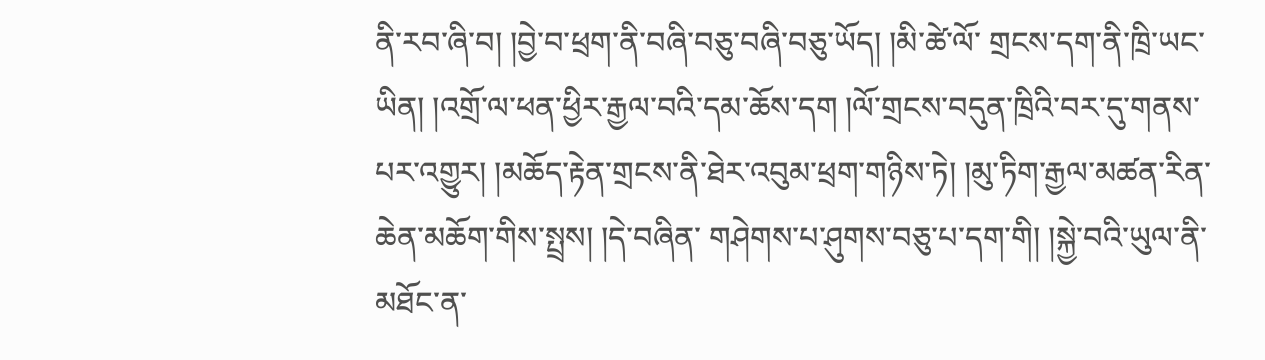ནི་རབ་ཞི་བ། །བྱེ་བ་ཕྲག་ནི་བཞི་བཅུ་བཞི་བཅུ་ཡོད། །མི་ཚེ་ལོ་ གྲངས་དག་ནི་ཁྲི་ཡང་ཡིན། །འགྲོ་ལ་ཕན་ཕྱིར་རྒྱལ་བའི་དམ་ཆོས་དག །ལོ་གྲངས་བདུན་ཁྲིའི་བར་དུ་གནས་པར་འགྱུར། །མཆོད་རྟེན་གྲངས་ནི་ཐེར་འབུམ་ཕྲག་གཉིས་ཏེ། །མུ་ཏིག་རྒྱལ་མཚན་རིན་ཆེན་མཆོག་གིས་སྤྲས། །དེ་བཞིན་ གཤེགས་པ་ཤུགས་བཅུ་པ་དག་གི། །སྐྱེ་བའི་ཡུལ་ནི་མཐོང་ན་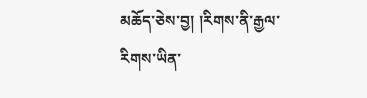མཆོད་ཅེས་བྱ། །རིགས་ནི་རྒྱལ་རིགས་ཡིན་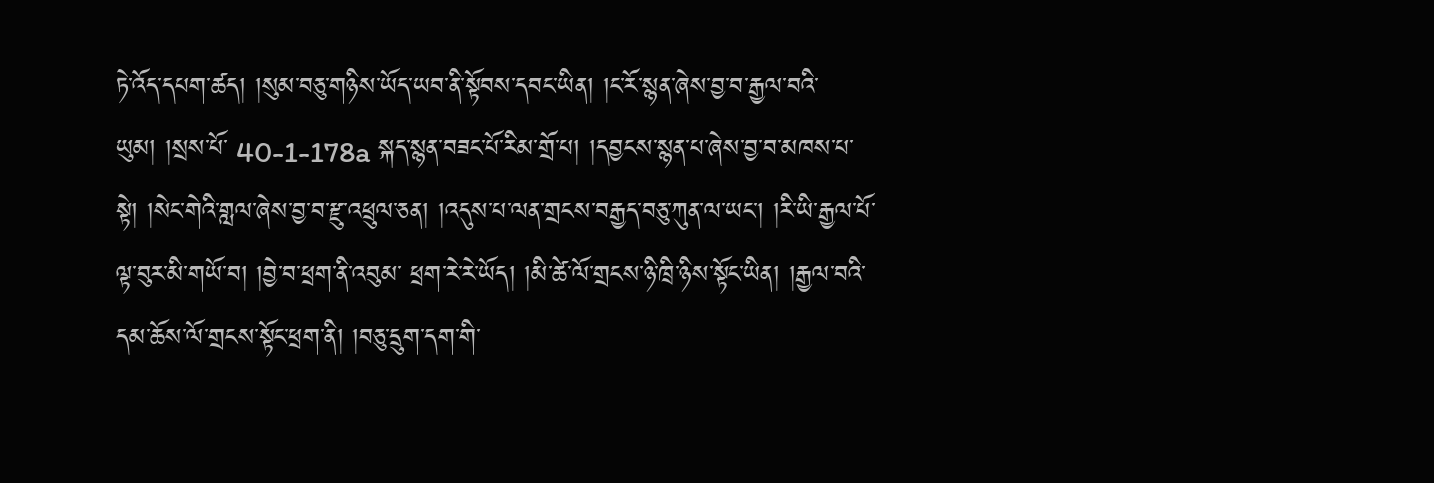ཏེ་འོད་དཔག་ཚད། །སུམ་བཅུ་གཉིས་ཡོད་ཡབ་ནི་སྟོབས་དབང་ཡིན། །ང་རོ་སྙན་ཞེས་བྱ་བ་རྒྱལ་བའི་ཡུམ། །སྲས་པོ་ 40-1-178a སྐད་སྙན་བཟང་པོ་རིམ་གྲོ་པ། །དབྱངས་སྙན་པ་ཞེས་བྱ་བ་མཁས་པ་སྟེ། །སེང་གེའི་གླལ་ཞེས་བྱ་བ་རྫུ་འཕྲུལ་ཅན། །འདུས་པ་ལན་གྲངས་བརྒྱད་བཅུ་ཀུན་ལ་ཡང་། །རི་ཡི་རྒྱལ་པོ་ལྟ་བུར་མི་གཡོ་བ། །བྱེ་བ་ཕྲག་ནི་འབུམ་ ཕྲག་རེ་རེ་ཡོད། །མི་ཚེ་ལོ་གྲངས་ཉི་ཁྲི་ཉིས་སྟོང་ཡིན། །རྒྱལ་བའི་དམ་ཆོས་ལོ་གྲངས་སྟོང་ཕྲག་ནི། །བཅུ་དྲུག་དག་གི་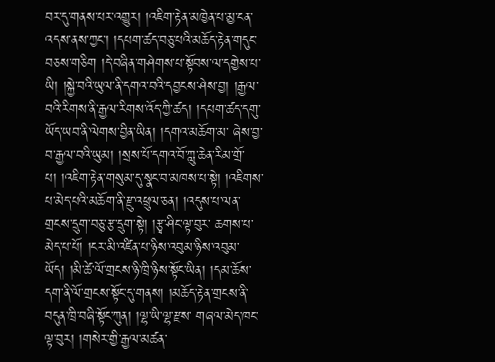བར་དུ་གནས་པར་འགྱུར། །འཇིག་རྟེན་མཁྱེན་པ་མྱ་ངན་འདས་ནས་ཀྱང་། །དཔག་ཚད་བཅུ་པའི་མཆོད་རྟེན་གདུང་ བཅས་གཅིག །དེ་བཞིན་གཤེགས་པ་སྟོབས་ལ་དགྱེས་པ་ཡི། །སྐྱེ་བའི་ཡུལ་ནི་དགའ་བའི་དབྱངས་ཤེས་བྱ། །རྒྱལ་བའི་རིགས་ནི་རྒྱལ་རིགས་འོད་ཀྱི་ཚད། །དཔག་ཚད་དགུ་ཡོད་ཡབ་ནི་ལེགས་བྱིན་ཡིན། །དགའ་མཆོག་མ་ ཞེས་བྱ་བ་རྒྱལ་བའི་ཡུམ། །སྲས་པོ་དགའ་བོ་ཀླུ་ཆེན་རིམ་གྲོ་པ། །འཇིག་རྟེན་གསུམ་དུ་སྣང་བ་མཁས་པ་སྟེ། །འཇིགས་པ་མེད་པའི་མཆོག་ནི་རྫུ་འཕྲུལ་ཅན། །འདུས་པ་ལན་གྲངས་དྲུག་བཅུ་རྩ་དྲུག་སྟེ། །རྩྭ་ཤིང་ལྟ་བུར་ ཆགས་པ་མེད་པ་པོ། །ངར་མི་འཛིན་པ་ཉིས་འབུམ་ཉིས་འབུམ་ཡོད། །མི་ཚེ་ལོ་གྲངས་ཉི་ཁྲི་ཉིས་སྟོང་ཡིན། །དམ་ཆོས་དག་ནི་ལོ་གྲངས་སྟོང་དུ་གནས། །མཆོད་རྟེན་གྲངས་ནི་བདུན་ཁྲི་བཞི་སྟོང་ཀུན། །ལྷ་ཡི་ལྷ་རྫས་ གཞལ་མེད་ཁང་ལྟ་བུར། །གསེར་གྱི་རྒྱལ་མཚན་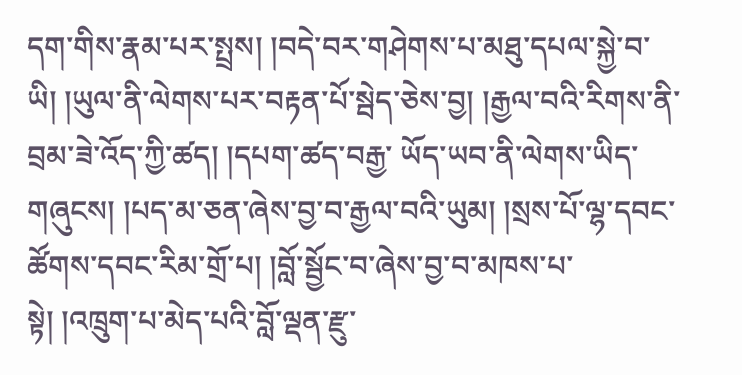དག་གིས་རྣམ་པར་སྤྲས། །བདེ་བར་གཤེགས་པ་མཐུ་དཔལ་སྐྱེ་བ་ཡི། །ཡུལ་ནི་ལེགས་པར་བརྟན་པོ་སྦེད་ཅེས་བྱ། །རྒྱལ་བའི་རིགས་ནི་བྲམ་ཟེ་འོད་ཀྱི་ཚད། །དཔག་ཚད་བརྒྱ་ ཡོད་ཡབ་ནི་ལེགས་ཡིད་གཞུངས། །པད་མ་ཅན་ཞེས་བྱ་བ་རྒྱལ་བའི་ཡུམ། །སྲས་པོ་ལྷ་དབང་ཚོགས་དབང་རིམ་གྲོ་པ། །བློ་སྦྱོང་བ་ཞེས་བྱ་བ་མཁས་པ་སྟེ། །འཁྲུག་པ་མེད་པའི་བློ་ལྡན་རྫུ་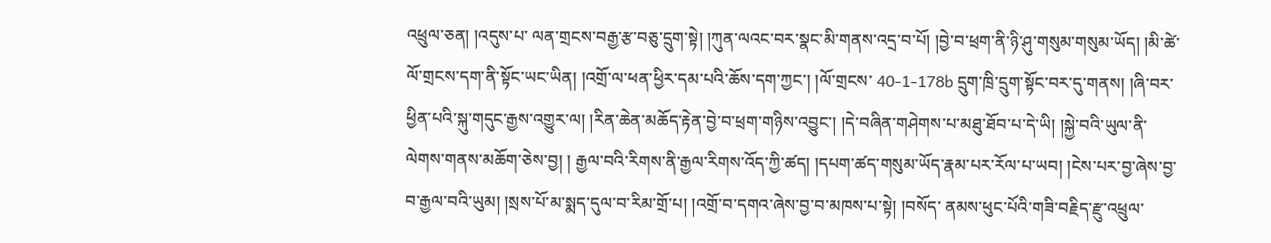འཕྲུལ་ཅན། །འདུས་པ་ ལན་གྲངས་བརྒྱ་རྩ་བཅུ་དྲུག་སྟེ། །ཀུན་ལའང་བར་སྣང་མི་གནས་འདྲ་བ་པོ། །བྱེ་བ་ཕྲག་ནི་ཉི་ཤུ་གསུམ་གསུམ་ཡོད། །མི་ཚེ་ལོ་གྲངས་དག་ནི་སྟོང་ཡང་ཡིན། །འགྲོ་ལ་ཕན་ཕྱིར་དམ་པའི་ཆོས་དག་ཀྱང་། །ལོ་གྲངས་ 40-1-178b དྲུག་ཁྲི་དྲུག་སྟོང་བར་དུ་གནས། །ཞི་བར་ཕྱིན་པའི་སྐུ་གདུང་རྒྱས་འགྱུར་ལ། །རིན་ཆེན་མཆོད་རྟེན་བྱེ་བ་ཕྲག་གཉིས་འབྱུང་། །དེ་བཞིན་གཤེགས་པ་མཐུ་ཐོབ་པ་དེ་ཡི། །སྐྱེ་བའི་ཡུལ་ནི་ལེགས་གནས་མཆོག་ཅེས་བྱ། ། རྒྱལ་བའི་རིགས་ནི་རྒྱལ་རིགས་འོད་ཀྱི་ཚད། །དཔག་ཚད་གསུམ་ཡོད་རྣམ་པར་རོལ་པ་ཡབ། །ངེས་པར་བྱ་ཞེས་བྱ་བ་རྒྱལ་བའི་ཡུམ། །སྲས་པོ་མ་སྨད་དུལ་བ་རིམ་གྲོ་པ། །འགྲོ་བ་དགའ་ཞེས་བྱ་བ་མཁས་པ་སྟེ། །བསོད་ ནམས་ཕུང་པོའི་གཟི་བརྗིད་རྫུ་འཕྲུལ་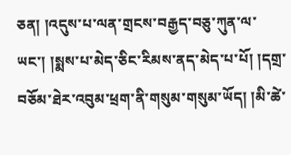ཅན། །འདུས་པ་ལན་གྲངས་བརྒྱད་བཅུ་ཀུན་ལ་ཡང་། །སྨས་པ་མེད་ཅིང་རིམས་ནད་མེད་པ་པོ། །དགྲ་བཅོམ་ཐེར་འབུམ་ཕྲག་ནི་གསུམ་གསུམ་ཡོད། །མི་ཚེ་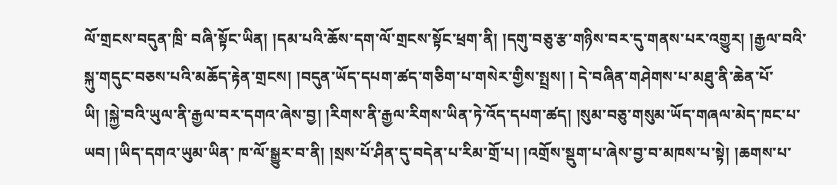ལོ་གྲངས་བདུན་ཁྲི་ བཞི་སྟོང་ཡིན། །དམ་པའི་ཆོས་དག་ལོ་གྲངས་སྟོང་ཕྲག་ནི། །དགུ་བཅུ་རྩ་གཉིས་བར་དུ་གནས་པར་འགྱུར། །རྒྱལ་བའི་སྐུ་གདུང་བཅས་པའི་མཆོད་རྟེན་གྲངས། །བདུན་ཡོད་དཔག་ཚད་གཅིག་པ་གསེར་གྱིས་སྤྲས། ། དེ་བཞིན་གཤེགས་པ་མཐུ་ནི་ཆེན་པོ་ཡི། །སྐྱེ་བའི་ཡུལ་ནི་རྒྱལ་བར་དགའ་ཞེས་བྱ། །རིགས་ནི་རྒྱལ་རིགས་ཡིན་ཏེ་འོད་དཔག་ཚད། །སུམ་བཅུ་གསུམ་ཡོད་གཞལ་མེད་ཁང་པ་ཡབ། །ཡིད་དགའ་ཡུམ་ཡིན་ ཁ་ལོ་སྒྱུར་བ་ནི། །སྲས་པོ་ཤིན་དུ་བདེན་པ་རིམ་གྲོ་པ། །འགྲོས་སྡུག་པ་ཞེས་བྱ་བ་མཁས་པ་སྟེ། །ཆགས་པ་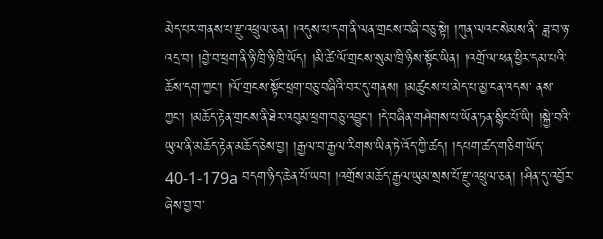མེད་པར་གནས་པ་རྫུ་འཕྲུལ་ཅན། །འདུས་པ་དག་ནི་ལན་གྲངས་བཞི་བཅུ་སྟེ། །ཀུན་ལའང་སེམས་ནི་ ཟླ་བ་ཉ་འདྲ་བ། །བྱེ་བ་ཕྲག་ནི་ཉི་ཁྲི་ཉི་ཁྲི་ཡོད། །མི་ཚེ་ལོ་གྲངས་སུམ་ཁྲི་ཉིས་སྟོང་ཡིན། །འགྲོ་ལ་ཕན་ཕྱིར་དམ་པའི་ཆོས་དག་ཀྱང་། །ལོ་གྲངས་སྟོང་ཕྲག་བཅུ་བཞིའི་བར་དུ་གནས། །མཚུངས་པ་མེད་པ་མྱ་ངན་འདས་ ནས་ཀྱང་། །མཆོད་རྟེན་གྲངས་ནི་ཐེར་འབུམ་ཕྲག་བཅུ་འབྱུང་། །དེ་བཞིན་གཤེགས་པ་ཡོན་ཏན་སྙིང་པོ་ཡི། །སྐྱེ་བའི་ཡུལ་ནི་མཆོད་རྟེན་མཆོད་ཅེས་བྱ། །རྒྱལ་བ་རྒྱལ་རིགས་ཡིན་ཏེ་འོད་ཀྱི་ཚད། །དཔག་ཚད་གཅིག་ཡོད་ 40-1-179a བདག་ཉིད་ཆེན་པོ་ཡབ། །འགྲོས་མཆོད་རྒྱལ་ཡུམ་སྲས་པོ་རྫུ་འཕྲུལ་ཅན། །ཤིན་དུ་འབྱོར་ཞེས་བྱ་བ་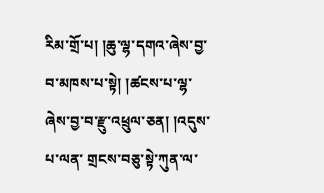རིམ་གྲོ་པ། །ཆུ་ལྷ་དགའ་ཞེས་བྱ་བ་མཁས་པ་སྟེ། །ཚངས་པ་ལྷ་ཞེས་བྱ་བ་རྫུ་འཕྲུལ་ཅན། །འདུས་པ་ལན་ གྲངས་བཅུ་སྟེ་ཀུན་ལ་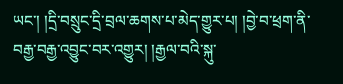ཡང་། །དྲི་བསྲུང་དྲི་བྲལ་ཆགས་པ་མེད་གྱུར་པ། །བྱེ་བ་ཕྲག་ནི་བརྒྱ་བརྒྱ་འབྱུང་བར་འགྱུར། །རྒྱལ་བའི་སྐུ་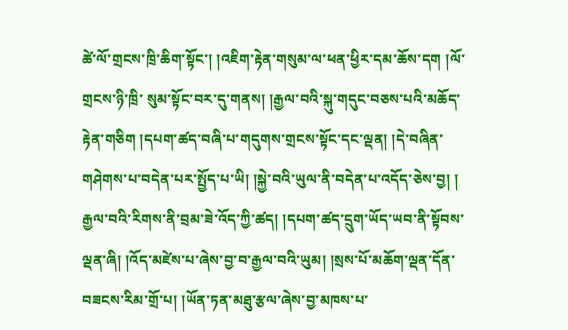ཚེ་ལོ་གྲངས་ཁྲི་ཆིག་སྟོང་། །འཇིག་རྟེན་གསུམ་ལ་ཕན་ཕྱིར་དམ་ཆོས་དག །ལོ་གྲངས་ཉི་ཁྲི་ སུམ་སྟོང་བར་དུ་གནས། །རྒྱལ་བའི་སྐུ་གདུང་བཅས་པའི་མཆོད་རྟེན་གཅིག །དཔག་ཚད་བཞི་པ་གདུགས་གྲངས་སྟོང་དང་ལྡན། །དེ་བཞིན་གཤེགས་པ་བདེན་པར་སྤྱོད་པ་ཡི། །སྐྱེ་བའི་ཡུལ་ནི་བདེན་པ་འདོད་ཅེས་བྱ། ། རྒྱལ་བའི་རིགས་ནི་བྲམ་ཟེ་འོད་ཀྱི་ཚད། །དཔག་ཚད་དྲུག་ཡོད་ཡབ་ནི་སྟོབས་ལྡན་ཞི། །འོད་མཛེས་པ་ཞེས་བྱ་བ་རྒྱལ་བའི་ཡུམ། །སྲས་པོ་མཆོག་ལྡན་དོན་བཟངས་རིམ་གྲོ་པ། །ཡོན་ཏན་མཐུ་རྩལ་ཞེས་བྱ་མཁས་པ་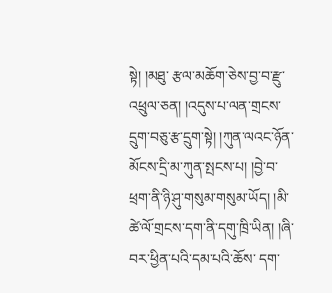སྟེ། །མཐུ་ རྩལ་མཆོག་ཅེས་བྱ་བ་རྫུ་འཕྲུལ་ཅན། །འདུས་པ་ལན་གྲངས་དྲུག་བཅུ་རྩ་དྲུག་སྟེ། །ཀུན་ལའང་ཉོན་མོངས་དྲི་མ་ཀུན་སྤངས་པ། །བྱེ་བ་ཕྲག་ནི་ཉི་ཤུ་གསུམ་གསུམ་ཡོད། །མི་ཚེ་ལོ་གྲངས་དག་ནི་དགུ་ཁྲི་ཡིན། །ཞི་བར་ཕྱིན་པའི་དམ་པའི་ཆོས་ དག་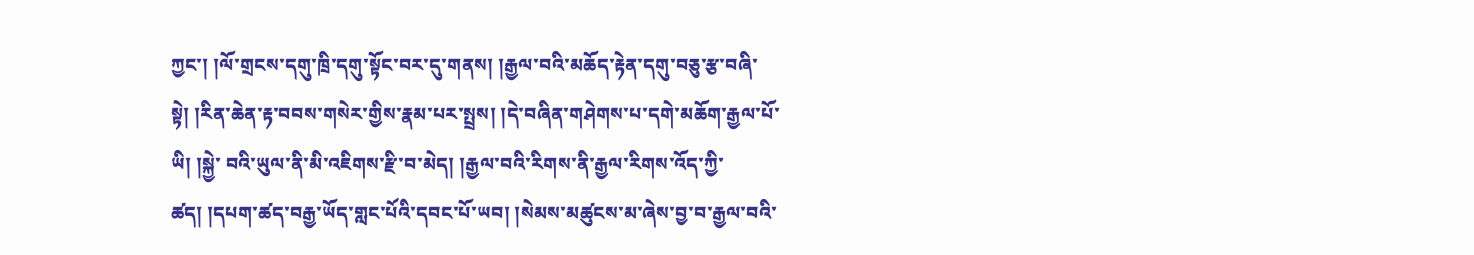ཀྱང་། །ལོ་གྲངས་དགུ་ཁྲི་དགུ་སྟོང་བར་དུ་གནས། །རྒྱལ་བའི་མཆོད་རྟེན་དགུ་བཅུ་རྩ་བཞི་སྟེ། །རིན་ཆེན་རྟ་བབས་གསེར་གྱིས་རྣམ་པར་སྤྲས། །དེ་བཞིན་གཤེགས་པ་དགེ་མཆོག་རྒྱལ་པོ་ཡི། །སྐྱེ་ བའི་ཡུལ་ནི་མི་འཇིགས་རྫི་བ་མེད། །རྒྱལ་བའི་རིགས་ནི་རྒྱལ་རིགས་འོད་ཀྱི་ཚད། །དཔག་ཚད་བརྒྱ་ཡོད་གླང་པོའི་དབང་པོ་ཡབ། །སེམས་མཚུངས་མ་ཞེས་བྱ་བ་རྒྱལ་བའི་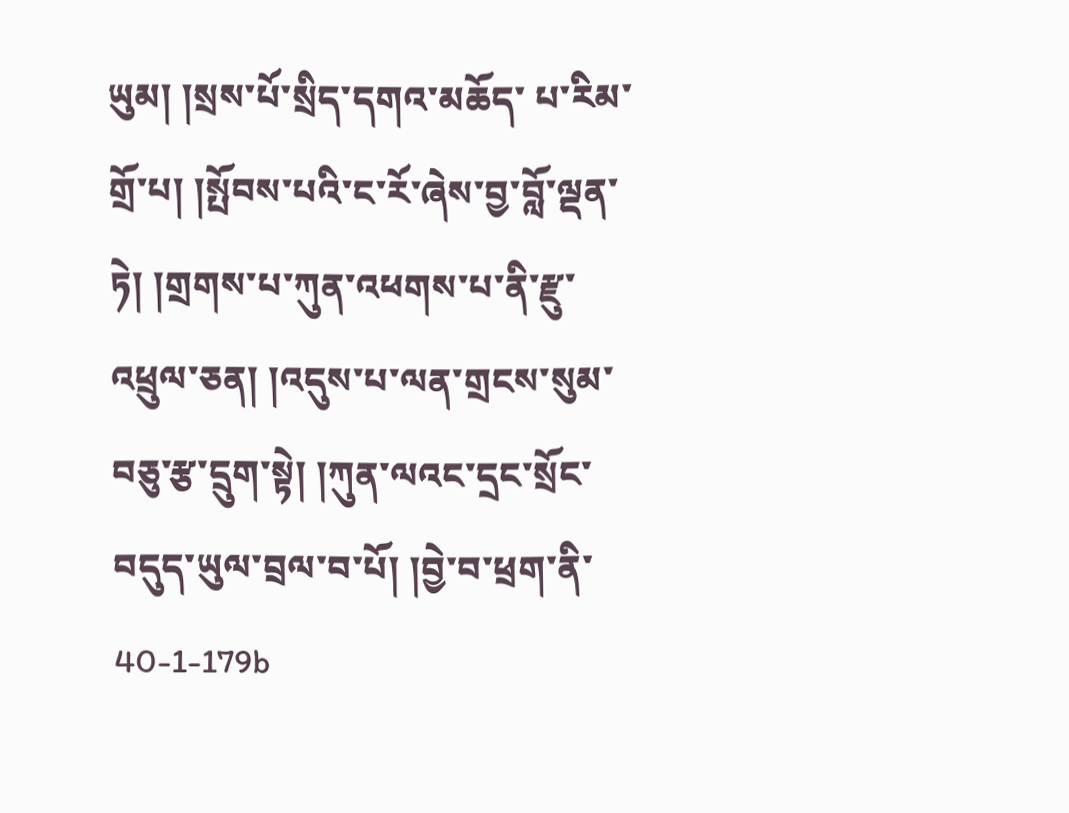ཡུམ། །སྲས་པོ་སྲིད་དགའ་མཆོད་ པ་རིམ་གྲོ་པ། །སྤོབས་པའི་ང་རོ་ཞེས་བྱ་བློ་ལྡན་ཏེ། །གྲགས་པ་ཀུན་འཕགས་པ་ནི་རྫུ་འཕྲུལ་ཅན། །འདུས་པ་ལན་གྲངས་སུམ་བཅུ་རྩ་དྲུག་སྟེ། །ཀུན་ལའང་དྲང་སྲོང་བདུད་ཡུལ་བྲལ་བ་པོ། །བྱེ་བ་ཕྲག་ནི་ 40-1-179b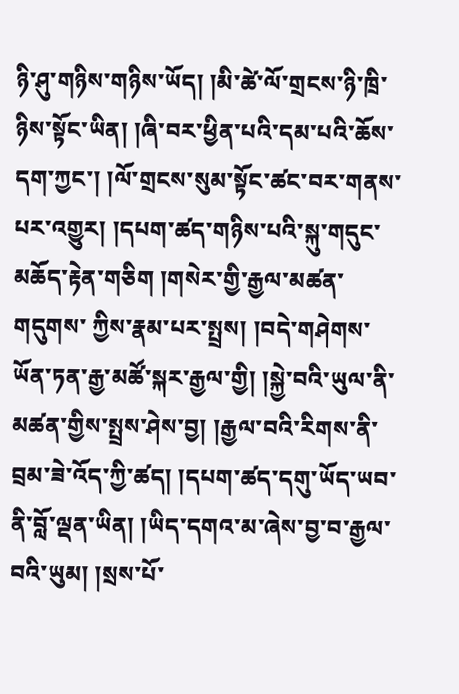ཉི་ཤུ་གཉིས་གཉིས་ཡོད། །མི་ཚེ་ལོ་གྲངས་ཉི་ཁྲི་ཉིས་སྟོང་ཡིན། །ཞི་བར་ཕྱིན་པའི་དམ་པའི་ཆོས་དག་ཀྱང་། །ལོ་གྲངས་སུམ་སྟོང་ཚང་བར་གནས་པར་འགྱུར། །དཔག་ཚད་གཉིས་པའི་སྐུ་གདུང་མཆོད་རྟེན་གཅིག །གསེར་གྱི་རྒྱལ་མཚན་གདུགས་ ཀྱིས་རྣམ་པར་སྤྲས། །བདེ་གཤེགས་ཡོན་ཏན་རྒྱ་མཚོ་སྐར་རྒྱལ་གྱི། །སྐྱེ་བའི་ཡུལ་ནི་མཚན་གྱིས་སྤྲས་ཤེས་བྱ། །རྒྱལ་བའི་རིགས་ནི་བྲམ་ཟེ་འོད་ཀྱི་ཚད། །དཔག་ཚད་དགུ་ཡོད་ཡབ་ནི་བློ་ལྡན་ཡིན། །ཡིད་དགའ་མ་ཞེས་བྱ་བ་རྒྱལ་ བའི་ཡུམ། །སྲས་པོ་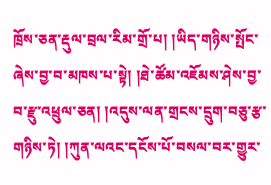ཁྲོས་ཅན་རྡུལ་བྲལ་རིམ་གྲོ་པ། །ཡིད་གཉིས་སྤོང་ཞེས་བྱ་བ་མཁས་པ་སྟེ། །ཐེ་ཚོམ་འཇོམས་ཤེས་བྱ་བ་རྫུ་འཕྲུལ་ཅན། །འདུས་ལན་གྲངས་དྲུག་བཅུ་རྩ་གཉིས་ཏེ། །ཀུན་ལའང་དངོས་པོ་བསལ་བར་གྱུར་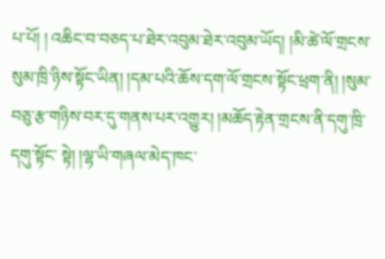པ་པོ། ། འཆིང་བ་བཅད་པ་ཐེར་འབུམ་ཐེར་འབུམ་ཡོད། །མི་ཚེ་ལོ་གྲངས་སུམ་ཁྲི་ཉིས་སྟོང་ཡིན། །དམ་པའི་ཆོས་དག་ལོ་གྲངས་སྟོང་ཕྲག་ནི། །སུམ་བཅུ་རྩ་གཉིས་བར་དུ་གནས་པར་འགྱུར། །མཆོད་རྟེན་གྲངས་ནི་དགུ་ཁྲི་དགུ་སྟོང་ སྟེ། །ལྷ་ཡི་གཞལ་མེད་ཁང་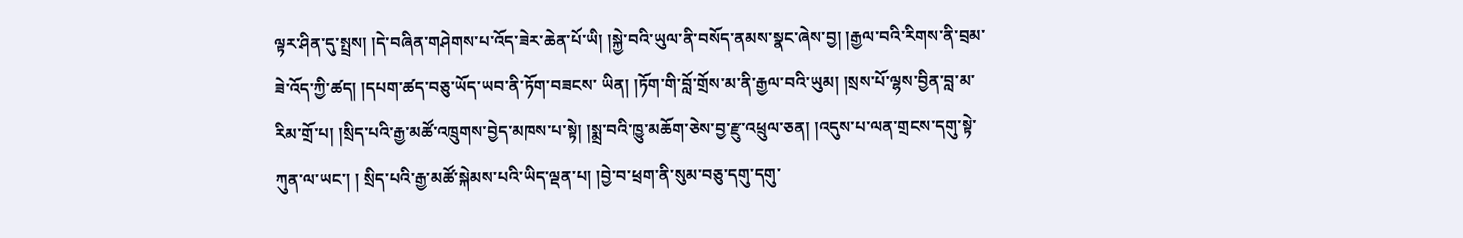ལྟར་ཤིན་དུ་སྤྲས། །དེ་བཞིན་གཤེགས་པ་འོད་ཟེར་ཆེན་པོ་ཡི། །སྐྱེ་བའི་ཡུལ་ནི་བསོད་ནམས་སྣང་ཞེས་བྱ། །རྒྱལ་བའི་རིགས་ནི་བྲམ་ཟེ་འོད་ཀྱི་ཚད། །དཔག་ཚད་བཅུ་ཡོད་ཡབ་ནི་ཏོག་བཟངས་ ཡིན། །ཏོག་གི་བློ་གྲོས་མ་ནི་རྒྱལ་བའི་ཡུམ། །སྲས་པོ་ལྷས་བྱིན་བླ་མ་རིམ་གྲོ་པ། །སྲིད་པའི་རྒྱ་མཚོ་འཁྲུགས་བྱེད་མཁས་པ་སྟེ། །སྨྲ་བའི་ཁྱུ་མཆོག་ཅེས་བྱ་རྫུ་འཕྲུལ་ཅན། །འདུས་པ་ལན་གྲངས་དགུ་སྟེ་ཀུན་ལ་ཡང་། ། སྲིད་པའི་རྒྱ་མཚོ་སྐེམས་པའི་ཡིད་ལྡན་པ། །བྱེ་བ་ཕྲག་ནི་སུམ་བཅུ་དགུ་དགུ་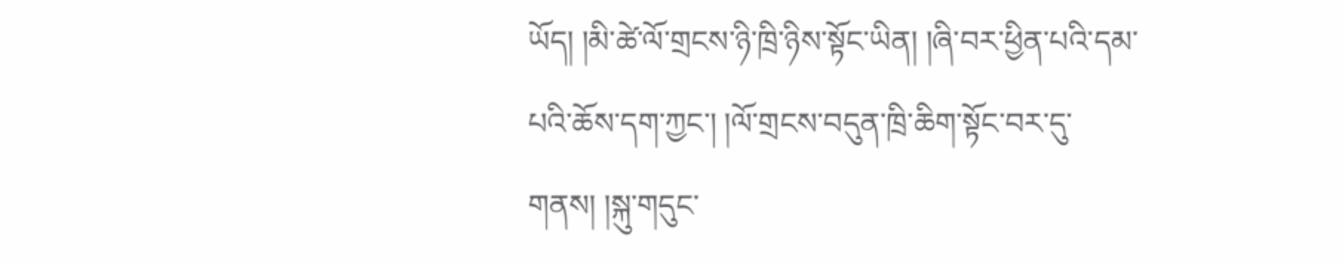ཡོད། །མི་ཚེ་ལོ་གྲངས་ཉི་ཁྲི་ཉིས་སྟོང་ཡིན། །ཞི་བར་ཕྱིན་པའི་དམ་པའི་ཆོས་དག་ཀྱང་། །ལོ་གྲངས་བདུན་ཁྲི་ཆིག་སྟོང་བར་དུ་གནས། །སྐུ་གདུང་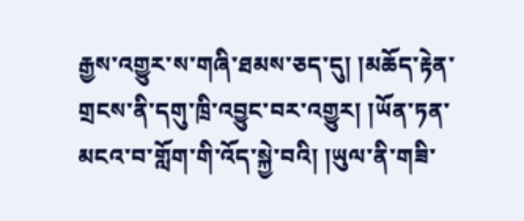རྒྱས་འགྱུར་ས་གཞི་ཐམས་ཅད་དུ། །མཆོད་རྟེན་གྲངས་ནི་དགུ་ཁྲི་འབྱུང་བར་འགྱུར། །ཡོན་ཏན་མངའ་བ་གློག་གི་འོད་སྐྱེ་བའི། །ཡུལ་ནི་གཟི་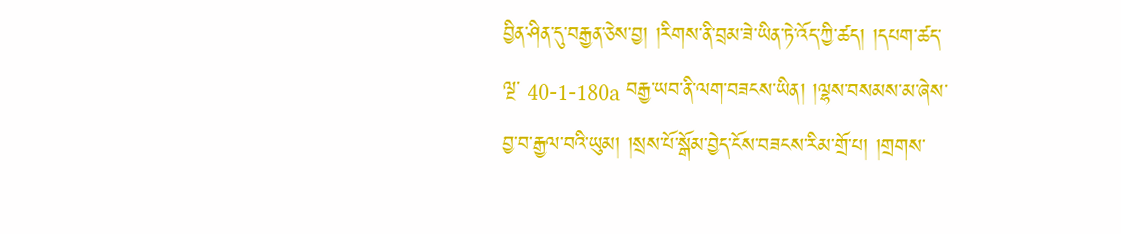བྱིན་ཤིན་དུ་བརྒྱན་ཅེས་བྱ། །རིགས་ནི་བྲམ་ཟེ་ཡིན་ཏེ་འོད་ཀྱི་ཚད། །དཔག་ཚད་ལྔ་ 40-1-180a བརྒྱ་ཡབ་ནི་ལག་བཟངས་ཡིན། །ལྷས་བསམས་མ་ཞེས་བྱ་བ་རྒྱལ་བའི་ཡུམ། །སྲས་པོ་སྒོམ་བྱེད་ངོས་བཟངས་རིམ་གྲོ་པ། །གྲགས་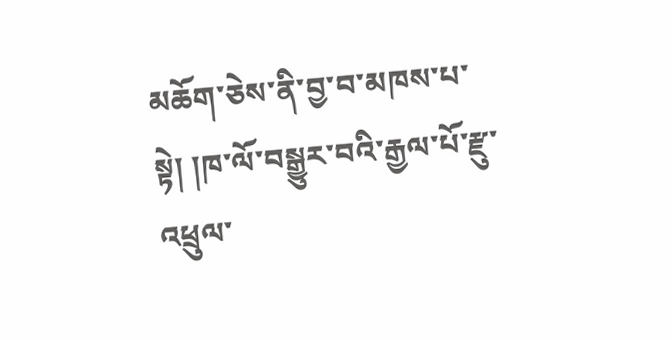མཆོག་ཅེས་ནི་བྱ་བ་མཁས་པ་སྟེ། །ཁ་ལོ་བསྒྱུར་བའི་རྒྱལ་པོ་རྫུ་འཕྲུལ་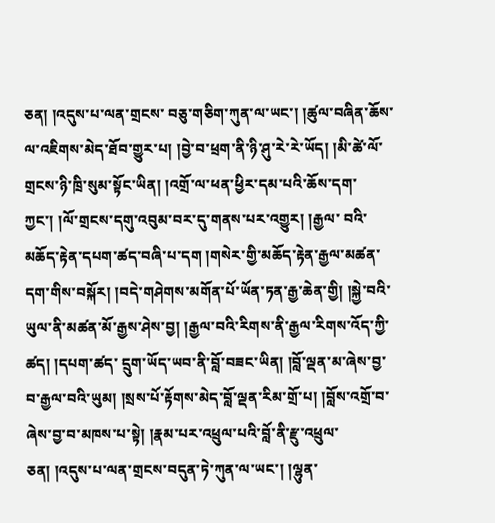ཅན། །འདུས་པ་ལན་གྲངས་ བཅུ་གཅིག་ཀུན་ལ་ཡང་། །ཚུལ་བཞིན་ཆོས་ལ་འཇིགས་མེད་ཐོབ་གྱུར་པ། །བྱེ་བ་ཕྲག་ནི་ཉི་ཤུ་རེ་རེ་ཡོད། །མི་ཚེ་ལོ་གྲངས་ཉི་ཁྲི་སུམ་སྟོང་ཡིན། །འགྲོ་ལ་ཕན་ཕྱིར་དམ་པའི་ཆོས་དག་ཀྱང་། །ལོ་གྲངས་དགུ་འབུམ་བར་དུ་གནས་པར་འགྱུར། །རྒྱལ་ བའི་མཆོད་རྟེན་དཔག་ཚད་བཞི་པ་དག །གསེར་གྱི་མཆོད་རྟེན་རྒྱལ་མཚན་དག་གིས་བསྐོར། །བདེ་གཤེགས་མགོན་པོ་ཡོན་ཏན་རྒྱ་ཆེན་གྱི། །སྐྱེ་བའི་ཡུལ་ནི་མཚན་མོ་རྒྱས་ཤེས་བྱ། །རྒྱལ་བའི་རིགས་ནི་རྒྱལ་རིགས་འོད་ཀྱི་ཚད། །དཔག་ཚད་ དྲུག་ཡོད་ཡབ་ནི་བློ་བཟང་ཡིན། །བློ་ལྡན་མ་ཞེས་བྱ་བ་རྒྱལ་བའི་ཡུམ། །སྲས་པོ་རྟོགས་མེད་བློ་ལྡན་རིམ་གྲོ་པ། །བློས་འགྲོ་བ་ཞེས་བྱ་བ་མཁས་པ་སྟེ། །རྣམ་པར་འཕྲུལ་པའི་བློ་ནི་རྫུ་འཕྲུལ་ཅན། །འདུས་པ་ལན་གྲངས་བདུན་ཏེ་ཀུན་ལ་ཡང་། །ལྷུན་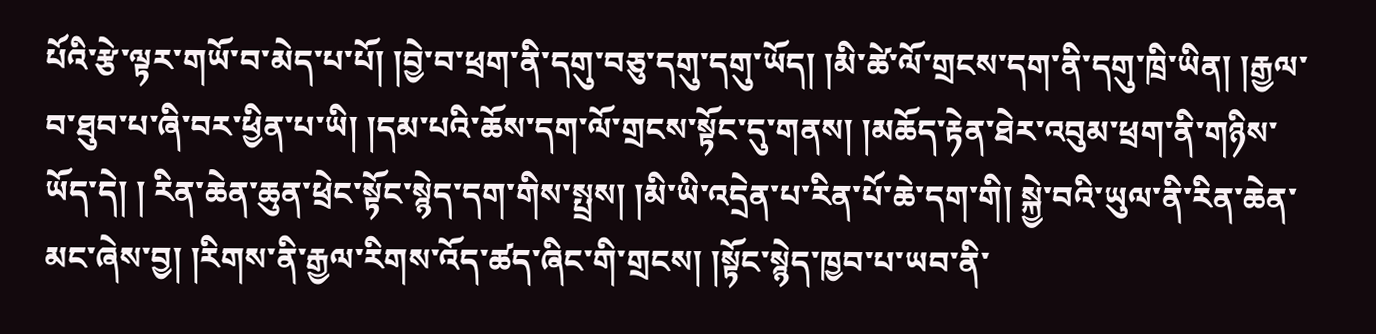པོའི་རྩེ་ལྟར་གཡོ་བ་མེད་པ་པོ། །བྱེ་བ་ཕྲག་ནི་དགུ་བཅུ་དགུ་དགུ་ཡོད། །མི་ཚེ་ལོ་གྲངས་དག་ནི་དགུ་ཁྲི་ཡིན། །རྒྱལ་བ་ཐུབ་པ་ཞི་བར་ཕྱིན་པ་ཡི། །དམ་པའི་ཆོས་དག་ལོ་གྲངས་སྟོང་དུ་གནས། །མཆོད་རྟེན་ཐེར་འབུམ་ཕྲག་ནི་གཉིས་ཡོད་དེ། ། རིན་ཆེན་ཆུན་ཕྲེང་སྟོང་སྙེད་དག་གིས་སྤྲས། །མི་ཡི་འདྲེན་པ་རིན་པོ་ཆེ་དག་གི། སྐྱེ་བའི་ཡུལ་ནི་རིན་ཆེན་མང་ཞེས་བྱ། །རིགས་ནི་རྒྱལ་རིགས་འོད་ཚད་ཞིང་གི་གྲངས། །སྟོང་སྙེད་ཁྱབ་པ་ཡབ་ནི་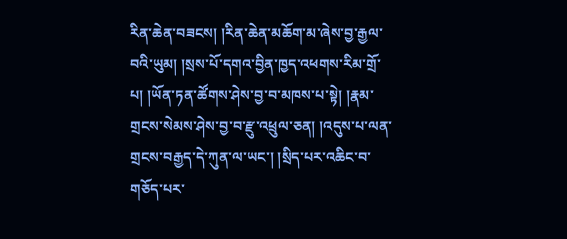རིན་ཆེན་བཟངས། །རིན་ཆེན་མཆོག་མ་ཞེས་བྱ་རྒྱལ་ བའི་ཡུམ། །སྲས་པོ་དགའ་བྱིན་ཁྱད་འཕགས་རིམ་གྲོ་པ། །ཡོན་ཏན་ཚོགས་ཤེས་བྱ་བ་མཁས་པ་སྟེ། །རྣམ་གྲངས་སེམས་ཤེས་བྱ་བ་རྫུ་འཕྲུལ་ཅན། །འདུས་པ་ལན་གྲངས་བརྒྱད་དེ་ཀུན་ལ་ཡང་། །སྲིད་པར་འཆིང་བ་གཅོད་པར་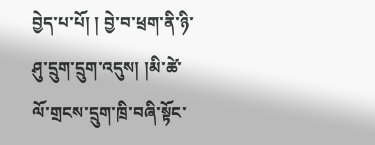བྱེད་པ་པོ། ། བྱེ་བ་ཕྲག་ནི་ཉི་ཤུ་དྲུག་དྲུག་འདུས། །མི་ཚེ་ལོ་གྲངས་དྲུག་ཁྲི་བཞི་སྟོང་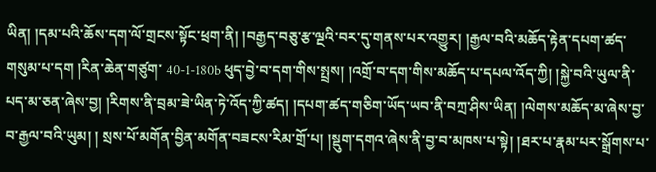ཡིན། །དམ་པའི་ཆོས་དག་ལོ་གྲངས་སྟོང་ཕྲག་ནི། །བརྒྱད་བཅུ་རྩ་ལྔའི་བར་དུ་གནས་པར་འགྱུར། །རྒྱལ་བའི་མཆོད་རྟེན་དཔག་ཚད་གསུམ་པ་དག །རིན་ཆེན་གཙུག་ 40-1-180b ཕུད་བྱེ་བ་དག་གིས་སྤྲས། །འགྲོ་བ་དག་གིས་མཆོད་པ་དཔལ་འོད་ཀྱི། །སྐྱེ་བའི་ཡུལ་ནི་པད་མ་ཅན་ཞེས་བྱ། །རིགས་ནི་བྲམ་ཟེ་ཡིན་ཏེ་འོད་ཀྱི་ཚད། །དཔག་ཚད་གཅིག་ཡོད་ཡབ་ནི་བཀྲ་ཤིས་ཡིན། །ལེགས་མཆོད་མ་ཞེས་བྱ་བ་རྒྱལ་བའི་ཡུམ། ། སྲས་པོ་མགོན་བྱིན་མགོན་བཟངས་རིམ་གྲོ་པ། །སྡུག་དགའ་ཞེས་ནི་བྱ་བ་མཁས་པ་སྟེ། །ཐར་པ་རྣམ་པར་སྒྲོགས་པ་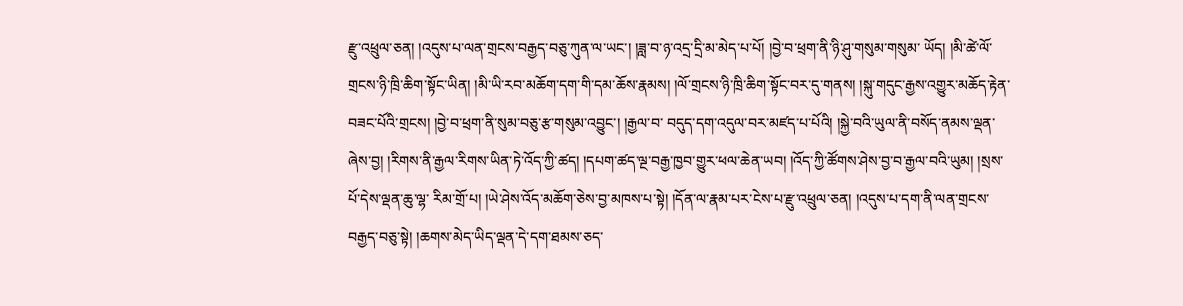རྫུ་འཕྲུལ་ཅན། །འདུས་པ་ལན་གྲངས་བརྒྱད་བཅུ་ཀུན་ལ་ཡང་། །ཟླ་བ་ཉ་འདྲ་དྲི་མ་མེད་པ་པོ། །བྱེ་བ་ཕྲག་ནི་ཉི་ཤུ་གསུམ་གསུམ་ ཡོད། །མི་ཚེ་ལོ་གྲངས་ཉི་ཁྲི་ཆིག་སྟོང་ཡིན། །མི་ཡི་རབ་མཆོག་དག་གི་དམ་ཆོས་རྣམས། །ལོ་གྲངས་ཉི་ཁྲི་ཆིག་སྟོང་བར་དུ་གནས། །སྐུ་གདུང་རྒྱས་འགྱུར་མཆོད་རྟེན་བཟང་པོའི་གྲངས། །བྱེ་བ་ཕྲག་ནི་སུམ་བཅུ་རྩ་གསུམ་འབྱུང་། །རྒྱལ་བ་ བདུད་དག་འདུལ་བར་མཛད་པ་པོའི། །སྐྱེ་བའི་ཡུལ་ནི་བསོད་ནམས་ལྡན་ཞེས་བྱ། །རིགས་ནི་རྒྱལ་རིགས་ཡིན་ཏེ་འོད་ཀྱི་ཚད། །དཔག་ཚད་ལྔ་བརྒྱ་ཁྱབ་གྱུར་ཕལ་ཆེན་ཡབ། །འོད་ཀྱི་ཚོགས་ཤེས་བྱ་བ་རྒྱལ་བའི་ཡུམ། །སྲས་པོ་དེས་ལྡན་ཆུ་ལྷ་ རིམ་གྲོ་པ། །ཡེ་ཤེས་འོད་མཆོག་ཅེས་བྱ་མཁས་པ་སྟེ། །དོན་ལ་རྣམ་པར་ངེས་པ་རྫུ་འཕྲུལ་ཅན། །འདུས་པ་དག་ནི་ལན་གྲངས་བརྒྱད་བཅུ་སྟེ། །ཆགས་མེད་ཡིད་ལྡན་དེ་དག་ཐམས་ཅད་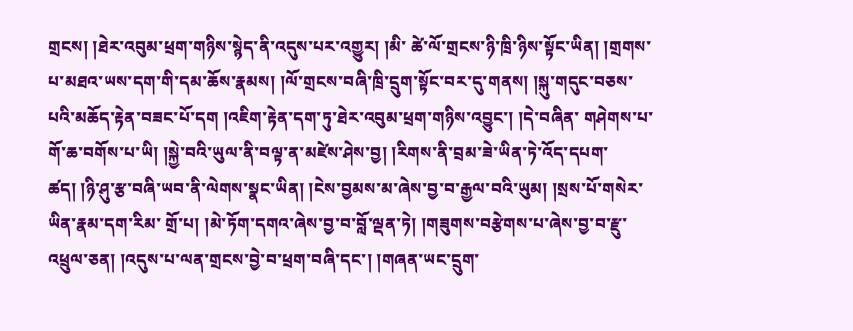གྲངས། །ཐེར་འབུམ་ཕྲག་གཉིས་སྙེད་ནི་འདུས་པར་འགྱུར། །མི་ ཚེ་ལོ་གྲངས་ཉི་ཁྲི་ཉིས་སྟོང་ཡིན། །གྲགས་པ་མཐའ་ཡས་དག་གི་དམ་ཆོས་རྣམས། །ལོ་གྲངས་བཞི་ཁྲི་དྲུག་སྟོང་བར་དུ་གནས། །སྐུ་གདུང་བཅས་པའི་མཆོད་རྟེན་བཟང་པོ་དག །འཇིག་རྟེན་དག་ཏུ་ཐེར་འབུམ་ཕྲག་གཉིས་འབྱུང་། །དེ་བཞིན་ གཤེགས་པ་གོ་ཆ་བགོས་པ་ཡི། །སྐྱེ་བའི་ཡུལ་ནི་བལྟ་ན་མཛེས་ཤེས་བྱ། །རིགས་ནི་བྲམ་ཟེ་ཡིན་ཏེ་འོད་དཔག་ཚད། །ཉི་ཤུ་རྩ་བཞི་ཡབ་ནི་ལེགས་སྣང་ཡིན། །ངེས་བྱམས་མ་ཞེས་བྱ་བ་རྒྱལ་བའི་ཡུམ། །སྲས་པོ་གསེར་ཡིན་རྣམ་དག་རིམ་ གྲོ་པ། །མེ་ཏོག་དགའ་ཞེས་བྱ་བ་བློ་ལྡན་ཏེ། །གཟུགས་བརྩེགས་པ་ཞེས་བྱ་བ་རྫུ་འཕྲུལ་ཅན། །འདུས་པ་ལན་གྲངས་བྱེ་བ་ཕྲག་བཞི་དང་། །གཞན་ཡང་དྲུག་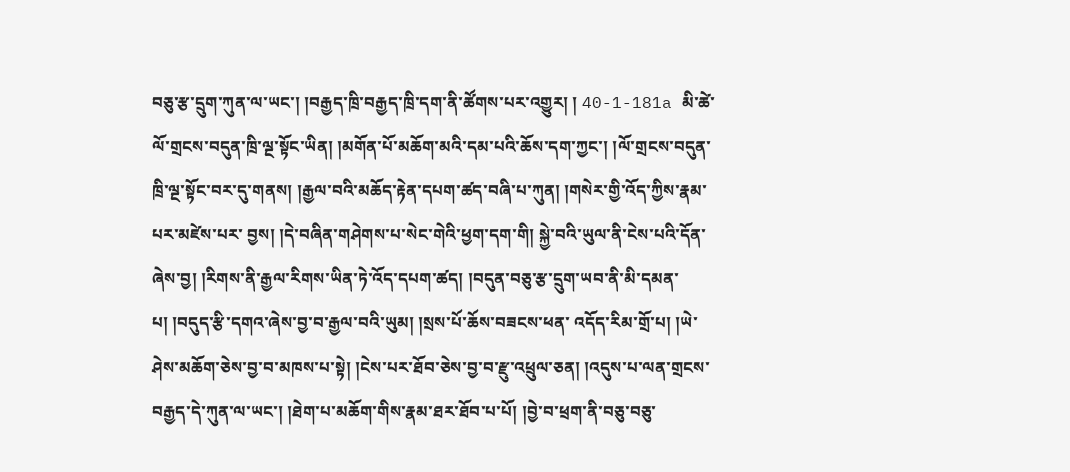བཅུ་རྩ་དྲུག་ཀུན་ལ་ཡང་། །བརྒྱད་ཁྲི་བརྒྱད་ཁྲི་དག་ནི་ཚོགས་པར་འགྱུར། ། 40-1-181a མི་ཚེ་ལོ་གྲངས་བདུན་ཁྲི་ལྔ་སྟོང་ཡིན། །མགོན་པོ་མཆོག་མའི་དམ་པའི་ཆོས་དག་ཀྱང་། །ལོ་གྲངས་བདུན་ཁྲི་ལྔ་སྟོང་བར་དུ་གནས། །རྒྱལ་བའི་མཆོད་རྟེན་དཔག་ཚད་བཞི་པ་ཀུན། །གསེར་གྱི་འོད་ཀྱིས་རྣམ་པར་མཛེས་པར་ བྱས། །དེ་བཞིན་གཤེགས་པ་སེང་གེའི་ཕྱག་དག་གི། སྐྱེ་བའི་ཡུལ་ནི་ངེས་པའི་དོན་ཞེས་བྱ། །རིགས་ནི་རྒྱལ་རིགས་ཡིན་ཏེ་འོད་དཔག་ཚད། །བདུན་བཅུ་རྩ་དྲུག་ཡབ་ནི་མི་དམན་པ། །བདུད་རྩི་དགའ་ཞེས་བྱ་བ་རྒྱལ་བའི་ཡུམ། །སྲས་པོ་ཆོས་བཟངས་ཕན་ འདོད་རིམ་གྲོ་པ། །ཡེ་ཤེས་མཆོག་ཅེས་བྱ་བ་མཁས་པ་སྟེ། །ངེས་པར་ཐོབ་ཅེས་བྱ་བ་རྫུ་འཕྲུལ་ཅན། །འདུས་པ་ལན་གྲངས་བརྒྱད་དེ་ཀུན་ལ་ཡང་། །ཐེག་པ་མཆོག་གིས་རྣམ་ཐར་ཐོབ་པ་པོ། །བྱེ་བ་ཕྲག་ནི་བཅུ་བཅུ་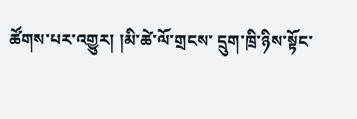ཚོགས་པར་འགྱུར། །མི་ཚེ་ལོ་གྲངས་ དྲུག་ཁྲི་ཉིས་སྟོང་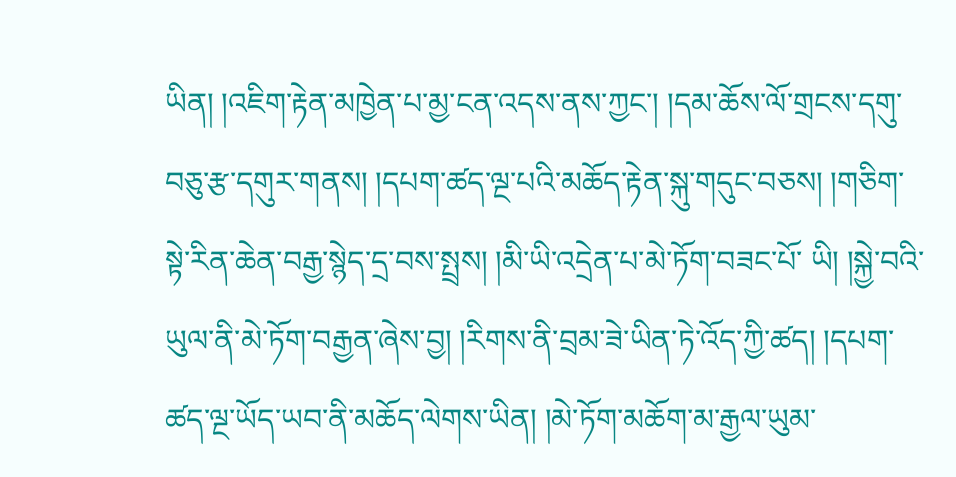ཡིན། །འཇིག་རྟེན་མཁྱེན་པ་མྱ་ངན་འདས་ནས་ཀྱང་། །དམ་ཆོས་ལོ་གྲངས་དགུ་བཅུ་རྩ་དགུར་གནས། །དཔག་ཚད་ལྔ་པའི་མཆོད་རྟེན་སྐུ་གདུང་བཅས། །གཅིག་སྟེ་རིན་ཆེན་བརྒྱ་སྙེད་དྲ་བས་སྤྲས། །མི་ཡི་འདྲེན་པ་མེ་ཏོག་བཟང་པོ་ ཡི། །སྐྱེ་བའི་ཡུལ་ནི་མེ་ཏོག་བརྒྱན་ཞེས་བྱ། །རིགས་ནི་བྲམ་ཟེ་ཡིན་ཏེ་འོད་ཀྱི་ཚད། །དཔག་ཚད་ལྔ་ཡོད་ཡབ་ནི་མཆོད་ལེགས་ཡིན། །མེ་ཏོག་མཆོག་མ་རྒྱལ་ཡུམ་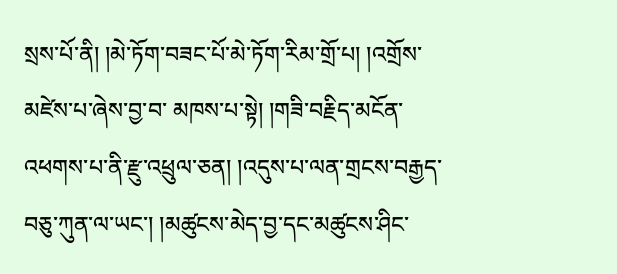སྲས་པོ་ནི། །མེ་ཏོག་བཟང་པོ་མེ་ཏོག་རིམ་གྲོ་པ། །འགྲོས་མཛེས་པ་ཞེས་བྱ་བ་ མཁས་པ་སྟེ། །གཟི་བརྗིད་མངོན་འཕགས་པ་ནི་རྫུ་འཕྲུལ་ཅན། །འདུས་པ་ལན་གྲངས་བརྒྱད་བཅུ་ཀུན་ལ་ཡང་། །མཚུངས་མེད་བྱ་དང་མཚུངས་ཤིང་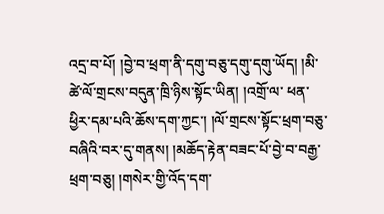འདྲ་བ་པོ། །བྱེ་བ་ཕྲག་ནི་དགུ་བཅུ་དགུ་དགུ་ཡོད། །མི་ཚེ་ལོ་གྲངས་བདུན་ཁྲི་ཉིས་སྟོང་ཡིན། །འགྲོ་ལ་ ཕན་ཕྱིར་དམ་པའི་ཆོས་དག་ཀྱང་། །ལོ་གྲངས་སྟོང་ཕྲག་བཅུ་བཞིའི་བར་དུ་གནས། །མཆོད་རྟེན་བཟང་པོ་བྱེ་བ་བརྒྱ་ཕྲག་བཅུ། །གསེར་གྱི་འོད་དག་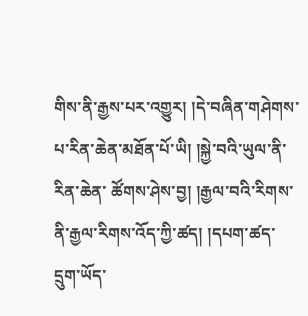གིས་ནི་རྒྱས་པར་འགྱུར། །དེ་བཞིན་གཤེགས་པ་རིན་ཆེན་མཐོན་པོ་ཡི། །སྐྱེ་བའི་ཡུལ་ནི་རིན་ཆེན་ ཚོགས་ཤེས་བྱ། །རྒྱལ་བའི་རིགས་ནི་རྒྱལ་རིགས་འོད་ཀྱི་ཚད། །དཔག་ཚད་དྲུག་ཡོད་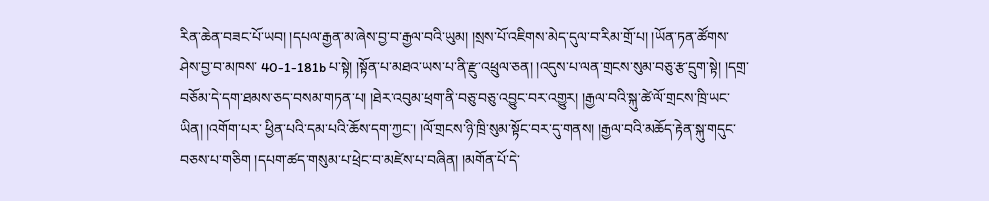རིན་ཆེན་བཟང་པོ་ཡབ། །དཔལ་རྒྱན་མ་ཞེས་བྱ་བ་རྒྱལ་བའི་ཡུམ། །སྲས་པོ་འཇིགས་མེད་དུལ་བ་རིམ་གྲོ་པ། །ཡོན་ཏན་ཚོགས་ཤེས་བྱ་བ་མཁས་ 40-1-181b པ་སྟེ། །སྟོན་པ་མཐའ་ཡས་པ་ནི་རྫུ་འཕྲུལ་ཅན། །འདུས་པ་ལན་གྲངས་སུམ་བཅུ་རྩ་དྲུག་སྟེ། །དགྲ་བཅོམ་དེ་དག་ཐམས་ཅད་བསམ་གཏན་པ། །ཐེར་འབུམ་ཕྲག་ནི་བཅུ་བཅུ་འབྱུང་བར་འགྱུར། །རྒྱལ་བའི་སྐུ་ཚེ་ལོ་གྲངས་ཁྲི་ཡང་ཡིན། །འགོག་པར་ ཕྱིན་པའི་དམ་པའི་ཆོས་དག་ཀྱང་། །ལོ་གྲངས་ཉི་ཁྲི་སུམ་སྟོང་བར་དུ་གནས། །རྒྱལ་བའི་མཆོད་རྟེན་སྐུ་གདུང་བཅས་པ་གཅིག །དཔག་ཚད་གསུམ་པ་ཕྲེང་བ་མཛེས་པ་བཞིན། །མགོན་པོ་དེ་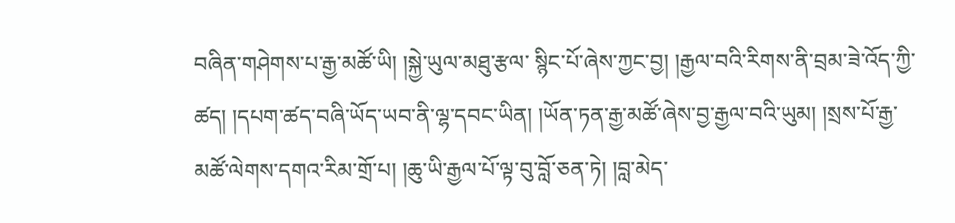བཞིན་གཤེགས་པ་རྒྱ་མཚོ་ཡི། །སྐྱེ་ཡུལ་མཐུ་རྩལ་ སྙིང་པོ་ཞེས་ཀྱང་བྱ། །རྒྱལ་བའི་རིགས་ནི་བྲམ་ཟེ་འོད་ཀྱི་ཚད། །དཔག་ཚད་བཞི་ཡོད་ཡབ་ནི་ལྷ་དབང་ཡིན། །ཡོན་ཏན་རྒྱ་མཚོ་ཞེས་བྱ་རྒྱལ་བའི་ཡུམ། །སྲས་པོ་རྒྱ་མཚོ་ལེགས་དགའ་རིམ་གྲོ་པ། །ཆུ་ཡི་རྒྱལ་པོ་ལྟ་བུ་བློ་ཅན་ཏེ། །བླ་མེད་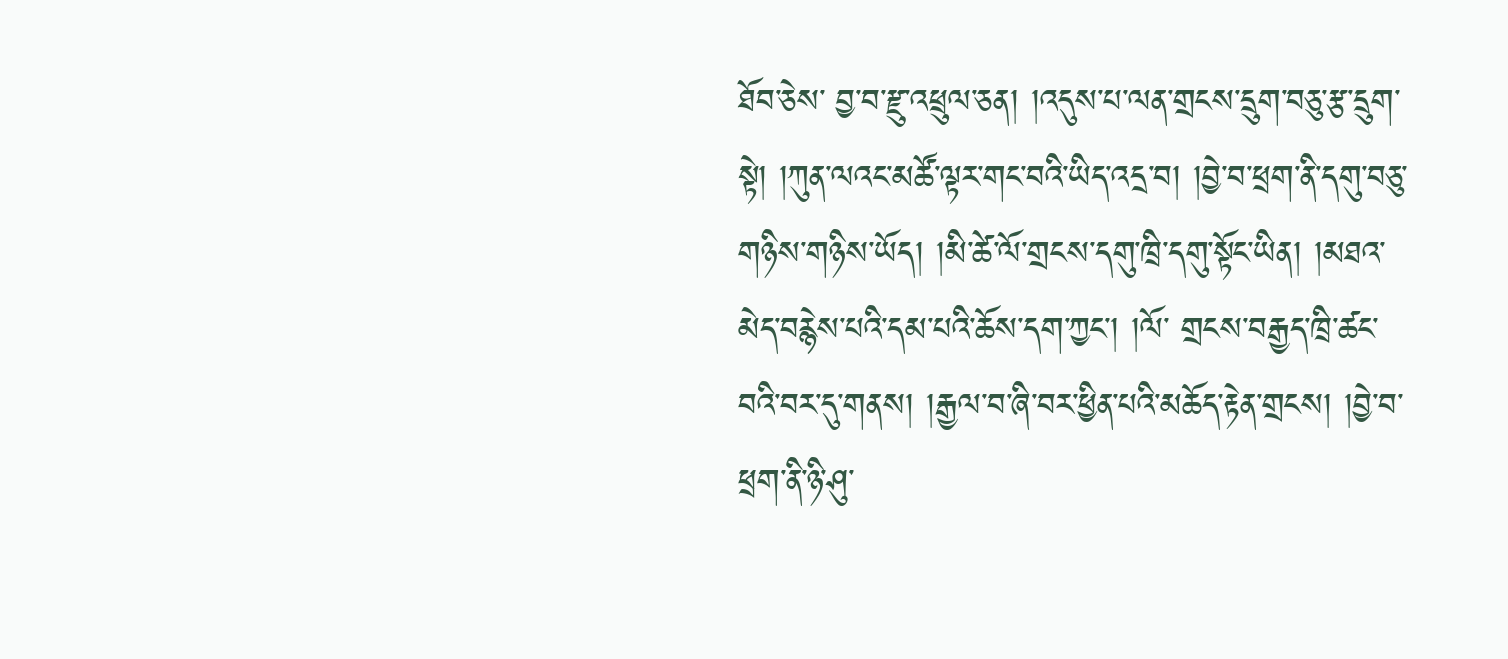ཐོབ་ཅེས་ བྱ་བ་རྫུ་འཕྲུལ་ཅན། །འདུས་པ་ལན་གྲངས་དྲུག་བཅུ་རྩ་དྲུག་སྟེ། །ཀུན་ལའང་མཚོ་ལྟར་གང་བའི་ཡིད་འདྲ་བ། །བྱེ་བ་ཕྲག་ནི་དགུ་བཅུ་གཉིས་གཉིས་ཡོད། །མི་ཚེ་ལོ་གྲངས་དགུ་ཁྲི་དགུ་སྟོང་ཡིན། །མཐའ་མེད་བརྙེས་པའི་དམ་པའི་ཆོས་དག་ཀྱང་། །ལོ་ གྲངས་བརྒྱད་ཁྲི་ཚང་བའི་བར་དུ་གནས། །རྒྱལ་བ་ཞི་བར་ཕྱིན་པའི་མཆོད་རྟེན་གྲངས། །བྱེ་བ་ཕྲག་ནི་ཉི་ཤུ་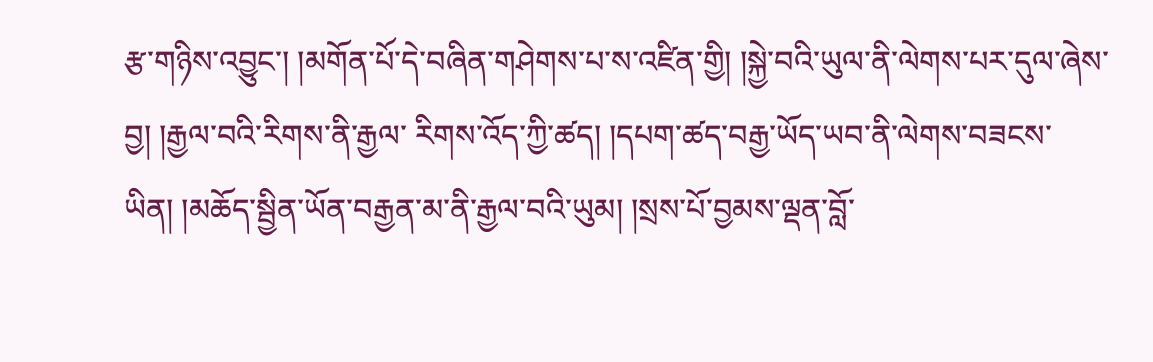རྩ་གཉིས་འབྱུང་། །མགོན་པོ་དེ་བཞིན་གཤེགས་པ་ས་འཛིན་གྱི། །སྐྱེ་བའི་ཡུལ་ནི་ལེགས་པར་དུལ་ཞེས་བྱ། །རྒྱལ་བའི་རིགས་ནི་རྒྱལ་ རིགས་འོད་ཀྱི་ཚད། །དཔག་ཚད་བརྒྱ་ཡོད་ཡབ་ནི་ལེགས་བཟངས་ཡིན། །མཆོད་སྦྱིན་ཡོན་བརྒྱན་མ་ནི་རྒྱལ་བའི་ཡུམ། །སྲས་པོ་བྱམས་ལྡན་བློ་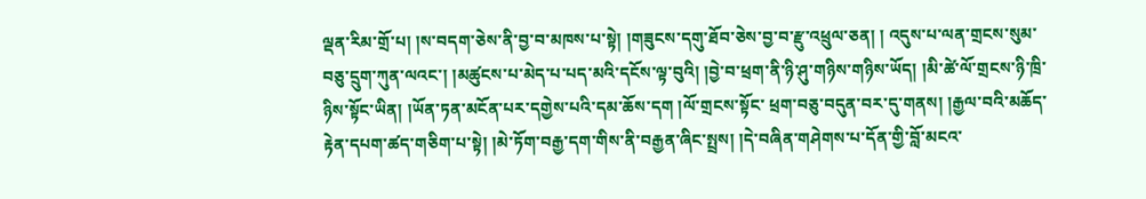ལྡན་རིམ་གྲོ་པ། །ས་བདག་ཅེས་ནི་བྱ་བ་མཁས་པ་སྟེ། །གཟུངས་དགུ་ཐོབ་ཅེས་བྱ་བ་རྫུ་འཕྲུལ་ཅན། ། འདུས་པ་ལན་གྲངས་སུམ་བཅུ་དྲུག་ཀུན་ལའང་། །མཚུངས་པ་མེད་པ་པད་མའི་དངོས་ལྟ་བུའི། །བྱེ་བ་ཕྲག་ནི་ཉི་ཤུ་གཉིས་གཉིས་ཡོད། །མི་ཚེ་ལོ་གྲངས་ཉི་ཁྲི་ཉིས་སྟོང་ཡིན། །ཡོན་ཏན་མངོན་པར་དགྱེས་པའི་དམ་ཆོས་དག །ལོ་གྲངས་སྟོང་ ཕྲག་བཅུ་བདུན་བར་དུ་གནས། །རྒྱལ་བའི་མཆོད་རྟེན་དཔག་ཚད་གཅིག་པ་སྟེ། །མེ་ཏོག་བརྒྱ་དག་གིས་ནི་བརྒྱན་ཞིང་སྤྲས། །དེ་བཞིན་གཤེགས་པ་དོན་གྱི་བློ་མངའ་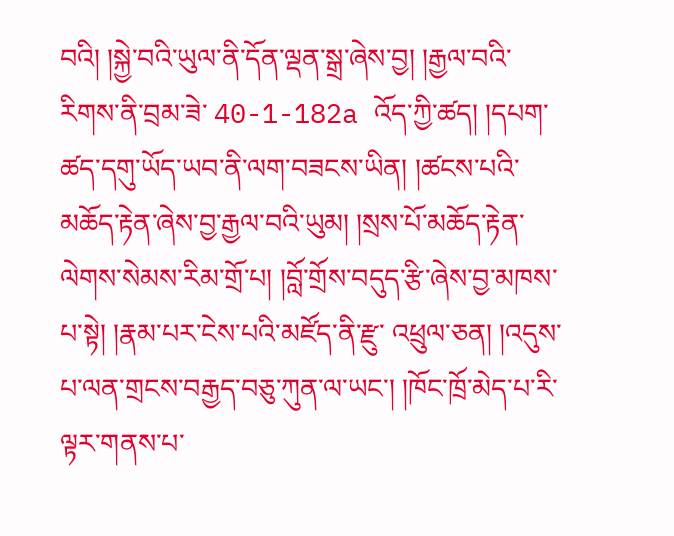བའི། །སྐྱེ་བའི་ཡུལ་ནི་དོན་ལྡན་སྒྲ་ཞེས་བྱ། །རྒྱལ་བའི་རིགས་ནི་བྲམ་ཟེ་ 40-1-182a འོད་ཀྱི་ཚད། །དཔག་ཚད་དགུ་ཡོད་ཡབ་ནི་ལག་བཟངས་ཡིན། །ཚངས་པའི་མཆོད་རྟེན་ཞེས་བྱ་རྒྱལ་བའི་ཡུམ། །སྲས་པོ་མཆོད་རྟེན་ལེགས་སེམས་རིམ་གྲོ་པ། །བློ་གྲོས་བདུད་རྩི་ཞེས་བྱ་མཁས་པ་སྟེ། །རྣམ་པར་ངེས་པའི་མཛོད་ནི་རྫུ་ འཕྲུལ་ཅན། །འདུས་པ་ལན་གྲངས་བརྒྱད་བཅུ་ཀུན་ལ་ཡང་། །ཁོང་ཁྲོ་མེད་པ་རི་ལྟར་གནས་པ་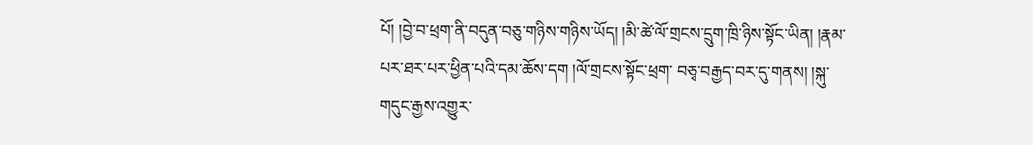པོ། །བྱེ་བ་ཕྲག་ནི་བདུན་བཅུ་གཉིས་གཉིས་ཡོད། །མི་ཚེ་ལོ་གྲངས་དྲུག་ཁྲི་ཉིས་སྟོང་ཡིན། །རྣམ་པར་ཐར་པར་ཕྱིན་པའི་དམ་ཆོས་དག །ལོ་གྲངས་སྟོང་ཕྲག་ བཅྭ་བརྒྱད་བར་དུ་གནས། །སྐུ་གདུང་རྒྱས་འགྱུར་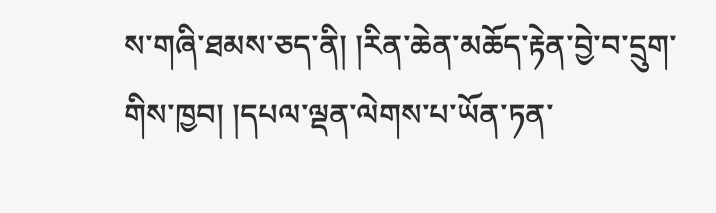ས་གཞི་ཐམས་ཅད་ནི། །རིན་ཆེན་མཆོད་རྟེན་བྱེ་བ་དྲུག་གིས་ཁྱབ། །དཔལ་ལྡན་ལེགས་པ་ཡོན་ཏན་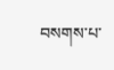བསགས་པ་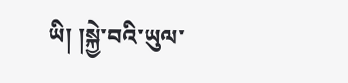ཡི། །སྐྱེ་བའི་ཡུལ་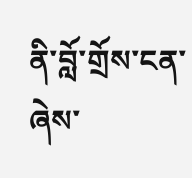ནི་བློ་གྲོས་ངན་ཞེས་